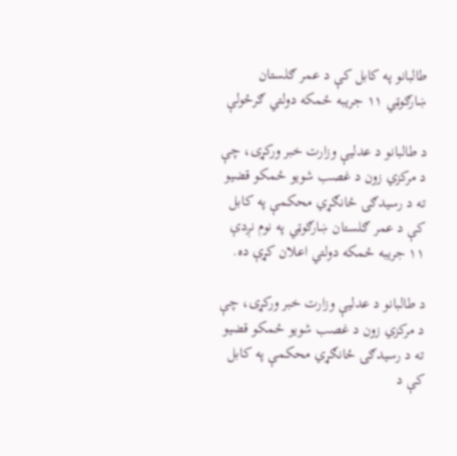طالبانو په کابل کې د عمر ګلستان ښارګوټي ۱۱ جریبه ځمکه دولتي ګرځولې

د طالبانو د عدلیې وزارت خبر ورکړی، چې د مرکزي زون د غصب شویو ځمکو قضیو ته د رسیدګۍ ځانګړي محکمې په کابل کې د عمر ګلستان ښارګوټي په نوم نږدې ۱۱ جریبه ځمکه دولتي اعلان کړې ده.

د طالبانو د عدلیې وزارت خبر ورکړی، چې د مرکزي زون د غصب شویو ځمکو قضیو ته د رسیدګۍ ځانګړي محکمې په کابل کې د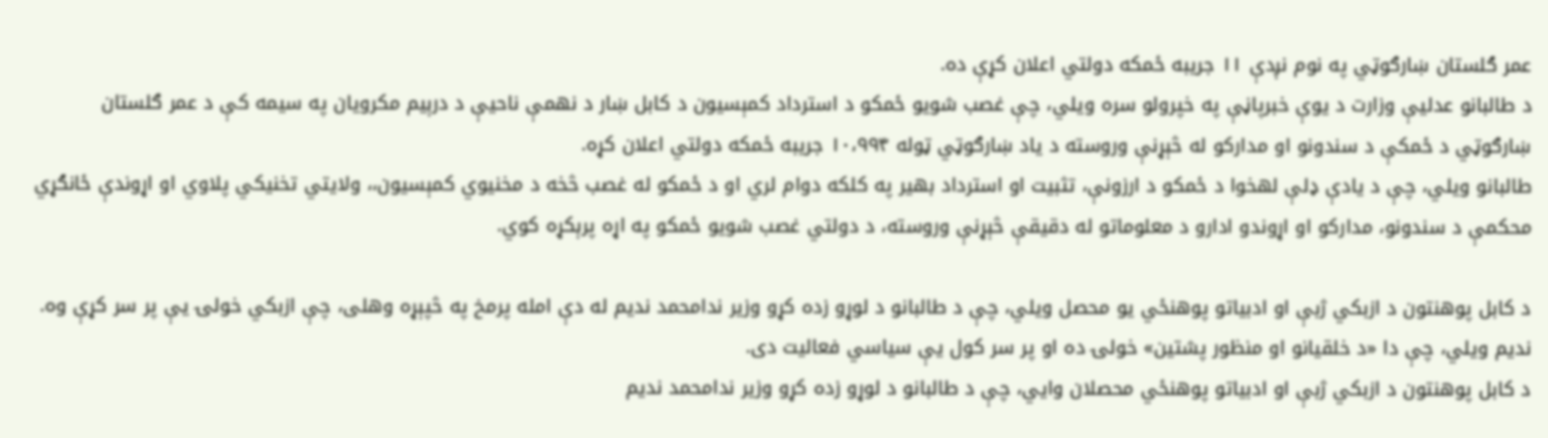عمر ګلستان ښارګوټي په نوم نږدې ۱۱ جریبه ځمکه دولتي اعلان کړې ده.
د طالبانو عدلیې وزارت د یوې خبرپاڼې په خپرولو سره ویلي، چې غصب شویو ځمکو د استرداد کمېسیون د کابل ښار د نهمې ناحیې د درېیم مکرویان په سیمه کې د عمر ګلستان ښارګوټي د ځمکې د سندونو او مدارکو له څېړنې وروسته د یاد ښارګوټي ټوله ۱۰،۹۹۴ جریبه ځمکه دولتي اعلان کړه.
طالبانو ویلي، چې د یادې ډلې لهخوا د ځمکو د ارزونې، تثبیت او استرداد بهیر په کلکه دوام لري او د ځمکو له غصب څخه د مخنیوي کمېسیون،، ولایتي تخنیکي پلاوي او اړوندې ځانګړي محکمې د سندونو، مدارکو او اړوندو ادارو د معلوماتو له دقیقې څېړنې وروسته، د دولتي غصب شویو ځمکو په اړه پرېکړه کوي.

د کابل پوهنتون د ازبکي ژبې او ادبیاتو پوهنځي یو محصل ویلي، چې د طالبانو د لوړو زده کړو وزیر ندامحمد ندیم له دې امله پرمخ په څپېړه وهلی، چې ازبکي خولۍ یې پر سر کړې وه. ندیم ویلي، چې دا «د خلقیانو او منظور پشتین» خولۍ ده او پر سر کول یې سیاسي فعالیت دی.
د کابل پوهنتون د ازبکي ژبې او ادبیاتو پوهنځي محصلان وايي، چې د طالبانو د لوړو زده کړو وزیر ندامحمد ندیم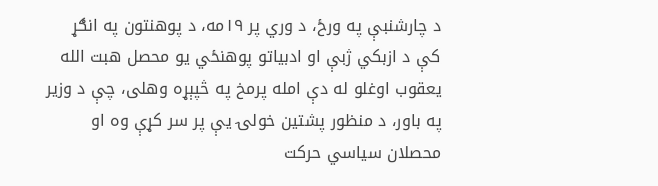د چارشنبې په ورځ، د وري پر ۱۹مه، د پوهنتون په انګړ کې د ازبکي ژبې او ادبیاتو پوهنځي یو محصل هبت الله یعقوب اوغلو له دې امله پرمخ په څپېړه وهلی، چې د وزیر په باور، د منظور پشتین خولۍ یې پر سر کړې وه او محصلان سیاسي حرکت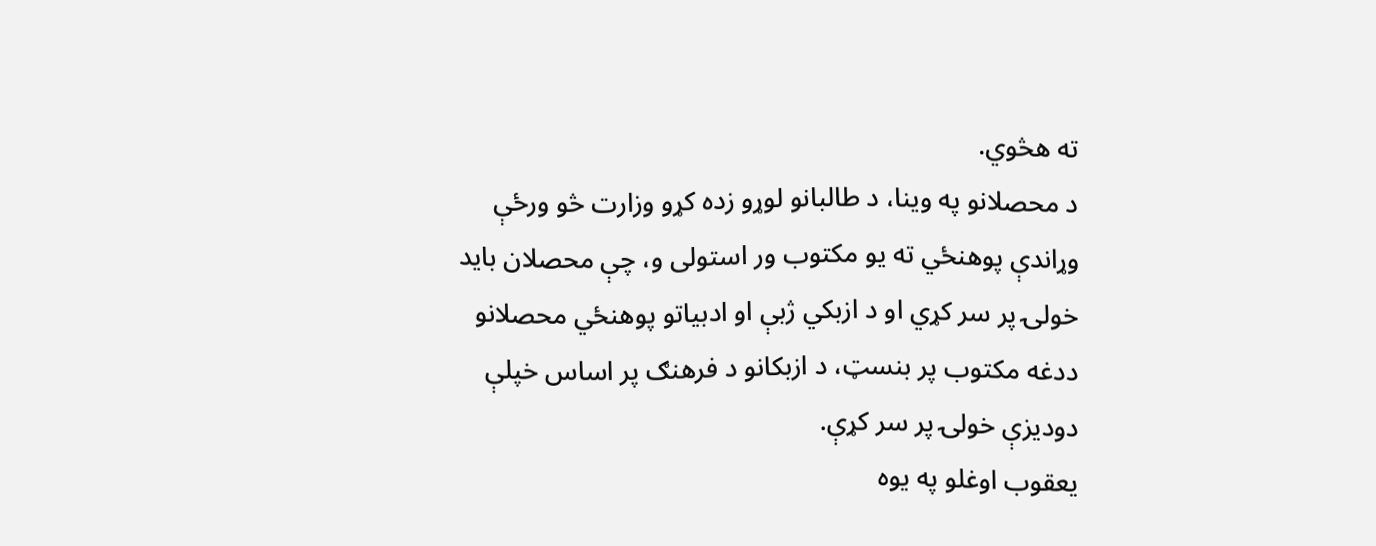ته هڅوي.
د محصلانو په وینا، د طالبانو لوړو زده کړو وزارت څو ورځې وړاندې پوهنځي ته یو مکتوب ور استولی و، چې محصلان باید خولۍ پر سر کړي او د ازبکي ژبې او ادبیاتو پوهنځي محصلانو ددغه مکتوب پر بنسټ، د ازبکانو د فرهنګ پر اساس خپلې دودیزې خولۍ پر سر کړې.
یعقوب اوغلو په یوه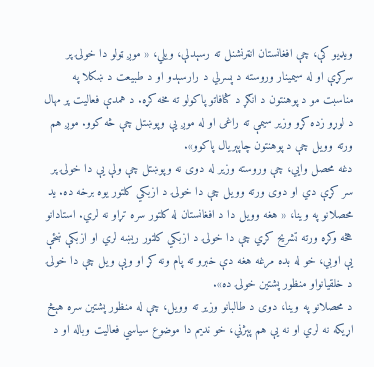ویډیو کې، چې افغانستان انټرنشنل ته رسېدلې، ویلي، « موږ ټولو دا خولۍ پر سرکړې او له سیمینار وروسته د پسرلي د رارسېدو او د طبیعت د ښکلا په مناسبت مو د پوهنتون د انګړ د کثافاتو پاکولو ته مخه کړه. د همدې فعالیت پر مهال د لوړو زده کړو وزیر سیمې ته راغی او له موږ یې وپوښتل چې څه کوو. موږ هم ورته وویل چې د پوهنتون چاپېریال پاکوو».
دغه محصل وايي، چې وروسته وزیر له دوی نه وپوښتل چې ولې یې دا خولۍ پر سر کړې دي او دوی ورته وویل چې دا خولۍ د ازبکي کلتور یوه برخه ده. ید محصلانو په وینا، « هغه وویل دا د افغانستان له کلتور سره تړاو نه لري. استادانو هڅه وکړه ورته تشریح کړي چې دا خولۍ د ازبکي کلتور ریښه لري او ازبکې ښځې یې اوبي، خو له بده مرغه هغه دې خبرو ته پام ونه کړ او ویې ویل چې دا خولۍ د خلقیانواو منظور پشتین خولۍ ده».
د محصلانو په وینا، دوی د طالبانو وزیر ته وویل، چې له منظور پشتین سره هېڅ اړیکه نه لري او نه یې هم پېژني، خو ندیم دا موضوع سیاسي فعالیت وباله او د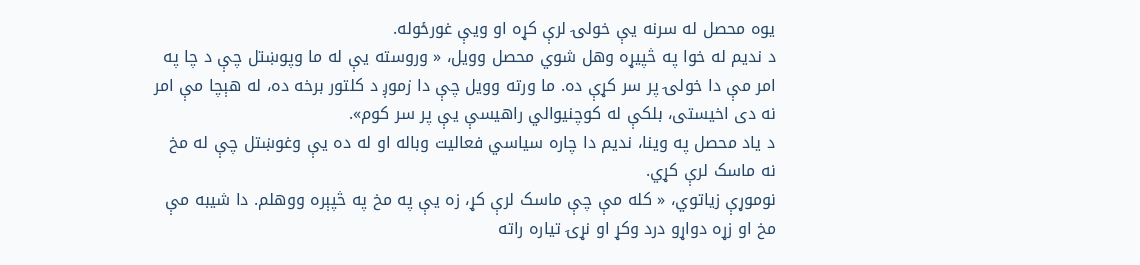یوه محصل له سرنه یې خولۍ لرې کړه او ویې غورځوله.
د ندیم له خوا په څپیړه وهل شوي محصل وویل، « وروسته یې له ما وپوښتل چې د چا په امر مې دا خولۍ پر سر کړې ده. ما ورته وویل چې دا زموږ د کلتور برخه ده، له هېچا مې امر نه دی اخیستی، بلکې له کوچنیوالي راهیسې یې پر سر کوم».
د یاد محصل په وینا، ندیم دا چاره سیاسي فعالیت وباله او له ده یې وغوښتل چې له مخ نه ماسک لرې کړي.
نوموړې زیاتوي، « کله مې چې ماسک لرې کړ، زه یې په مخ په څپېره ووهلم. دا شیبه مې مخ او زړه دواړو درد وکړ او نړۍ تیاره راته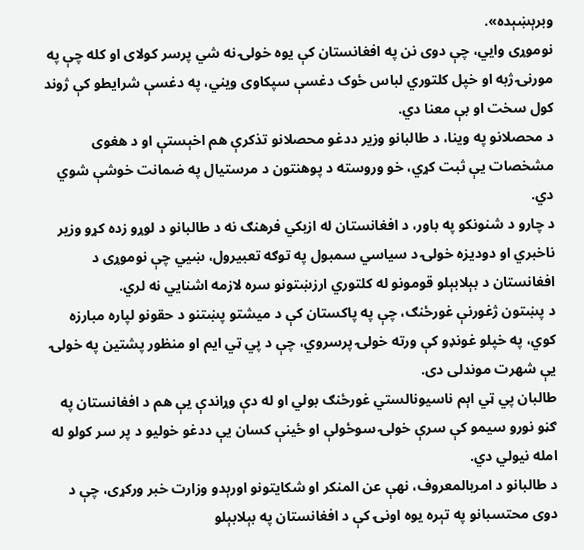وبرېښېده».
نوموړی وايي، چې دوی نن په افغانستان کې یوه خولۍ نه شي پرسر کولای او کله چې په مورنۍ ژبه او خپل کلتوري لباس ځوک دغسې سپکاوی ویني، په دغسې شرایطو کې ژوند کول سخت او بې معنا دي.
د محصلانو په وینا، د طالبانو وزیر ددغو محصلانو تذکرې هم اخېستې او د هغوی مشخصات یې ثبت کړي، خو وروسته د پوهنتون د مرستیال په ضمانت خوشې شوي دي.
د چارو د شنونکو په باور، د افغانستان له ازبکي فرهنګ نه د طالبانو د لوړو زده کړو وزیر ناخبري او دودیزه خولۍ د سیاسي سمبول په توګه تعبیرول، ښيي چې نوموړی د افغانستان د بېلابېلو قومونو له کلتوري ارزښتونو سره لازمه اشنایي نه لري.
د پښتون ژغورنې غورځنګ، چې په پاکستان کې د میشتو پښتنو د حقونو لپاره مبارزه کوي، په خپلو غونډو کې ورته خولۍ پرسروي، چې د پي ټي ایم او منظور پشتین په خولۍ یې شهرت موندلی دی.
طالبان پي ټي اېم ناسیونالستي غورځنګ بولي او له دې وړاندې یې هم د افغانستان په ګڼو نورو سیمو کې سرې خولۍ سوځولې او ځینې کسان یې ددغو خولیو د پر سر کولو له امله نیولي دي.
د طالبانو د امربالمعروف، نهې عن المنکر او شکایتونو اورېدو وزارت خبر ورکړی، چې د دوی محتسبانو په تېره یوه اونۍ کې د افغانستان په بېلابېلو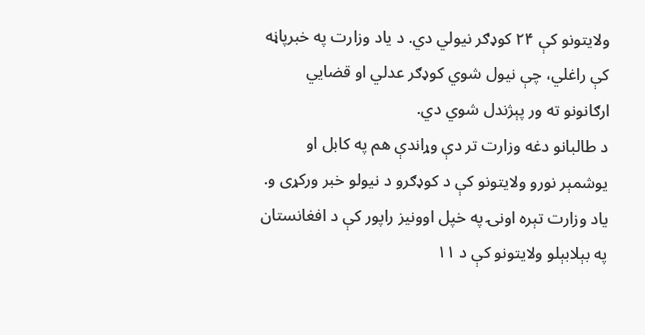ولایتونو کې ۲۴ کوډګر نیولي دي. د یاد وزارت په خبرپاڼه کې راغلي، چې نیول شوي کوډګر عدلي او قضایي ارګانونو ته ور پېژندل شوي دي.
د طالبانو دغه وزارت تر دې وړاندې هم په کابل او یوشمېر نورو ولایتونو کې د کوډګرو د نیولو خبر ورکړی و. یاد وزارت تېره اونۍ په خپل اوونیز راپور کې د افغانستان په بېلابېلو ولایتونو کې د ۱۱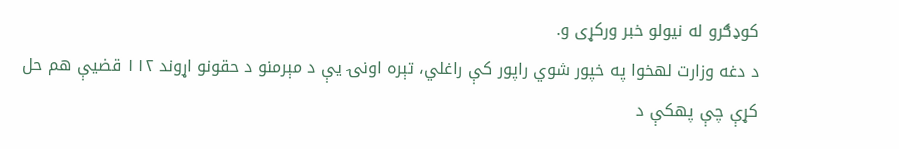کوډګرو له نیولو خبر ورکړی و.
د دغه وزارت لهخوا په خپور شوي راپور کې راغلي، تېره اونۍ یې د مېرمنو د حقونو اړوند ۱۱۲ قضیې هم حل کړې چې پهکې د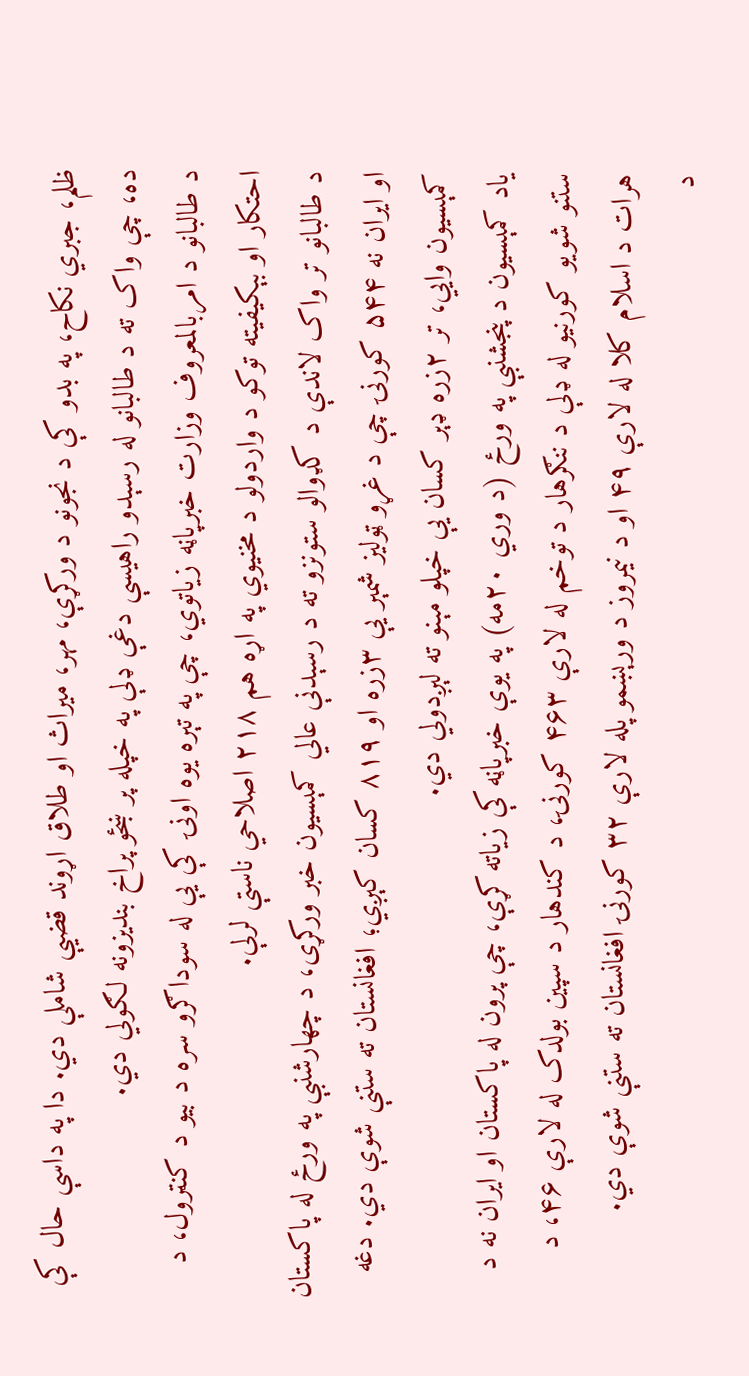ظلم، جبري نکاح، په بدو کې د نجونو د ورکړې، مهر، میراث او طلاق اړوند قضیې شاملې دي. دا په داسې حال کې ده، چې واک ته د طالبانو له رسېدو راهیسې دغې ډلې په خپله پر ښځو پراخ بندیزونه لګولي دي.
د طالبانو د امربالمعروف وزارت خبرپاڼه زیاتوي، چې په تېره یوه اونۍ کې یې له سوداګرو سره د بیو د کنټرول، د احتکار او بېکیفیته توکو د واردولو د مخنیوي په اړه هم ۲۱۸ اصلاحي ناستې لرلې.
د طالبانو تر واک لاندې د کډوالو ستونزو ته د رسېدنې عالي کمېسیون خبر ورکړی، د چهارشنبې په ورځ له پاکستان او ایران نه ۵۴۴ کورنۍ چې د غړو ټولیز شمېر یې ۳زره او ۸۱۹ کسان کېږي؛ افغانستان ته ستنې شوې دي. دغه کمېسیون وایي، تر ۲زره ډېر کسان یې خپلو مېنو ته لېږدولي دي.
یاد کمېسیون د پنجشنبې په ورځ (د وري ۲۰مه) په یوې خبرپاڼه کې زیاته کړې، چې پرون له پاکستان او ایران نه د ستنو شویو کورنیو له ډلې د ننګرهار د توخم له لارې ۴۶۳ کورنۍ، د کندهار د سپين بولدک له لارې ۴۶، د هرات د اسلام کلا له لارې ۴۹ او د نیمروز د ورېښمو پله لارې ۳۲ کورنۍ افغانستان ته ستنې شوې دي.
د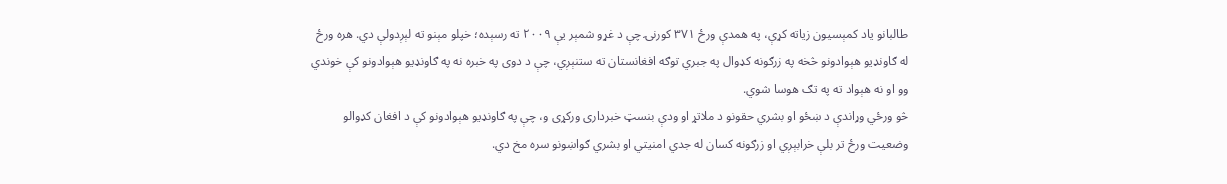طالبانو یاد کمېسیون زیاته کړې، په همدې ورځ ۳۷۱ کورنۍ چې د غړو شمېر یې ۲۰۰۹ ته رسېده؛ خپلو مېنو ته لېږدولې دي. هره ورځ له ګاونډيو هېوادونو څخه په زرګونه کډوال په جبري توګه افغانستان ته ستنېږي، چې د دوی په خبره نه په ګاونډيو هېوادونو کې خوندي وو او نه هېواد ته په تګ هوسا شوي.
څو ورځي وړاندې د ښځو او بشري حقونو د ملاتړ او ودې بنسټ خبرداری ورکړی و، چې په ګاونډیو هېوادونو کې د افغان کډوالو وضعیت ورځ تر بلې خرابېږي او زرګونه کسان له جدي امنیتي او بشري ګواښونو سره مخ دي.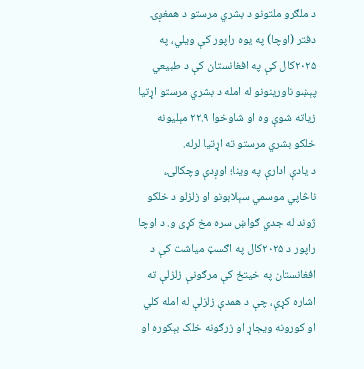د ملګرو ملتونو د بشري مرستو د همغږۍ دفتر (اوچا) په یوه راپور کې ویلي، په ۲۰۲۵کال کې په افغانستان کې د طبیعي پېښو ناورینونو له امله د بشري مرستو اړتیا زیاته شوې وه او شاوخوا ۲۲.۹ مېلیونه خلکو بشري مرستو ته اړتیا لرله.
د یادې ادارې په وینا؛ اوږدې وچکالۍ، ناڅاپي موسمي سېلابونو او زلزلو د خلکو ژوند له جدي ګواښ سره مخ کړی و. د اوچا راپور د ۲۰۲۵کال په اګسټ میاشت کې د افغانستان په خیتځ کې مرګونې زلزلې ته اشاره کړې، چې د همدې زلزلې له امله کلي او کورونه ویجاړ او زرګونه خلک بېکوره او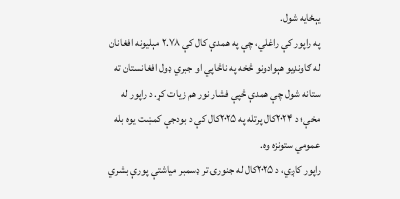یېځایه شول.
په راپور کې راغلي، چې په همدې کال کې ۲.۷۸ مېلیونه افغانان له ګاونډيو هېوادونو څخه په ناڅاپي او جبري ډول افغانستان ته ستانه شول چې همدې څپې فشار نور هم زیات کړ. د راپور له مخې؛ د ۲۰۲۴کال پرتله په ۲۰۲۵کال کې د بودجې کمښت یوه بله عمومي ستونزه وه.
راپور کاږي، د ۲۰۲۵کال له جنورۍ تر ډسمبر میاشتې پورې بشري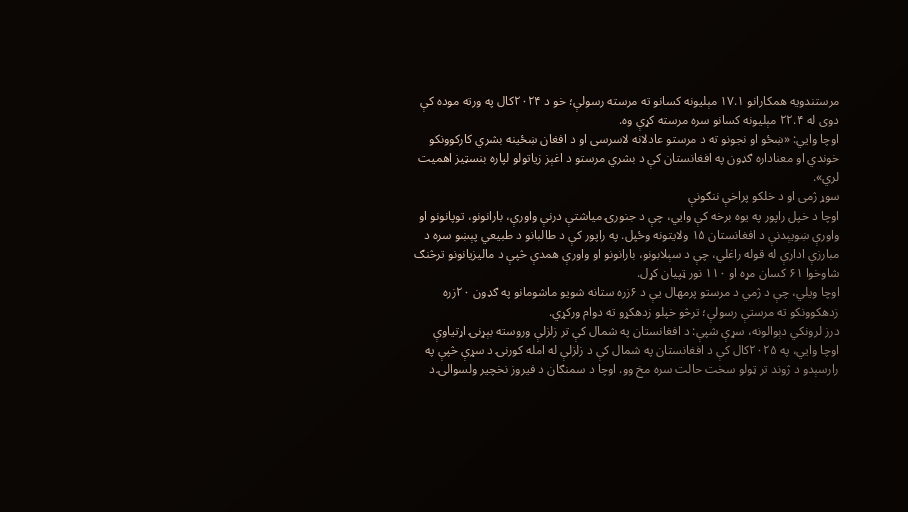مرستندویه همکارانو ۱۷.۱ مېلیونه کسانو ته مرسته رسولې؛ خو د ۲۰۲۴کال په ورته موده کې دوی له ۲۲.۴ مېلیونه کسانو سره مرسته کړې وه.
اوچا وايي: «ښځو او نجونو ته د مرستو عادلانه لاسرسی او د افغان ښځینه بشري کارکوونکو خوندي او معناداره ګډون په افغانستان کې د بشري مرستو د اغېز زیاتولو لپاره بنسټیز اهمیت لري».
سوړ ژمی او د خلکو پراخې ننګونې
اوچا د خپل راپور په یوه برخه کې وايي، چې د جنورۍ میاشتې درنې واورې، بارانونو، توپانونو او واورې ښویېدنې د افغانستان ۱۵ ولایتونه وځپل. په راپور کې د طالبانو د طبیعي پېښو سره د مبارزې ادارې له قوله راغلي، چې د سېلابونو، بارانونو او واورې همدې څپې د ماليزیانونو ترڅنګ شاوخوا ۶۱ کسان مړه او ۱۱۰ نور ټپيان کړل.
اوچا ویلي، چې د ژمي د مرستو پرمهال یې د ۶زره ستانه شويو ماشومانو په ګډون ۲۰زره زدهکوونکو ته مرستې رسولې؛ ترڅو خپلو زدهکړو ته دوام ورکړي.
درز لرونکي دېوالونه، سړې شپې: د افغانستان په شمال کې تر زلزلې وروسته بېړنۍ اړتیاوې
اوچا وايي، په ۲۰۲۵کال کې د افغانستان په شمال کې د زلزلې له امله کورنۍ د سړې څپې په رارسېدو د ژوند تر ټولو سخت حالت سره مخ وو. اوچا د سمنګان د فیروز نخچیر ولسوالۍ د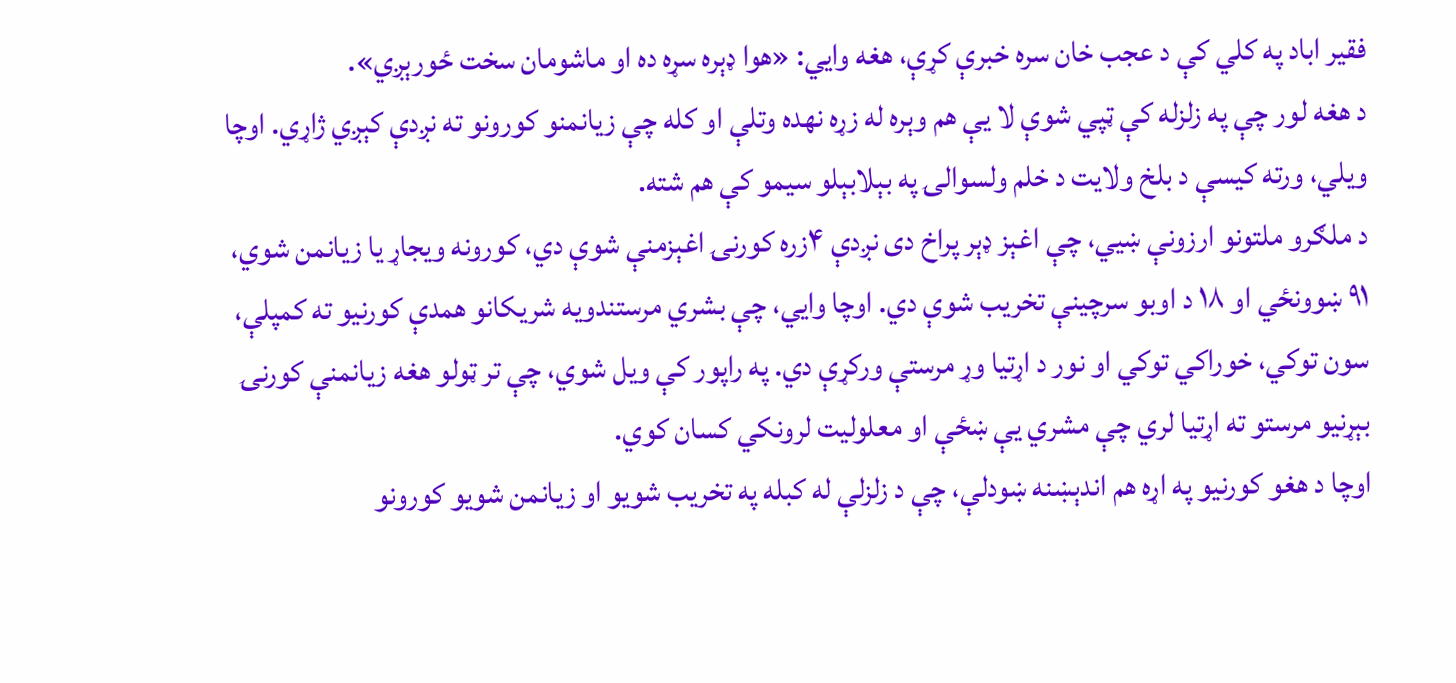فقیر اباد په کلي کې د عجب خان سره خبرې کړې، هغه وايي: «هوا ډېره سړه ده او ماشومان سخت ځورېږي».
د هغه لور چې په زلزله کې ټپي شوې لا یې هم وېره له زړه نهده وتلې او کله چې زیانمنو کورونو ته نږدې کېږي ژاړي. اوچا ویلي، ورته کیسې د بلخ ولایت د خلم ولسوالۍ په بېلابېلو سیمو کې هم شته.
د ملګرو ملتونو ارزونې ښيي، چې اغېز ډېر پراخ دی نږدې ۴زره کورنۍ اغېزمنې شوې دي، کورونه ویجاړ یا زیانمن شوي، ۹۱ ښوونځي او ۱۸ د اوبو سرچینې تخریب شوې دي. اوچا وایي، چې بشري مرستندویه شریکانو همدې کورنیو ته کمپلې، سون توکي، خوراکي توکي او نور د اړتیا وړ مرستې ورکړې دي. په راپور کې ویل شوي، چې تر ټولو هغه زیانمنې کورنۍ بېړنیو مرستو ته اړتیا لري چې مشري یې ښځې او معلولیت لرونکي کسان کوي.
اوچا د هغو کورنیو په اړه هم اندېښنه ښودلې، چې د زلزلې له کبله په تخریب شويو او زیانمن شویو کورونو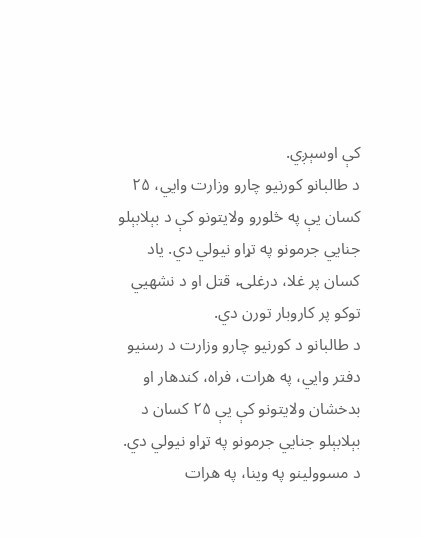کې اوسېږي.
د طالبانو کورنیو چارو وزارت وايي، ۲۵ کسان یې په څلورو ولایتونو کې د بېلابېلو جنايي جرمونو په تړاو نیولي دي. یاد کسان پر غلا، درغلۍ، قتل او د نشهيي توکو پر کاروبار تورن دي.
د طالبانو د کورنیو چارو وزارت د رسنیو دفتر وايي، په هرات، فراه، کندهار او بدخشان ولایتونو کې یې ۲۵ کسان د بېلابېلو جنايي جرمونو په تړاو نیولي دي.
د مسوولینو په وینا، په هرات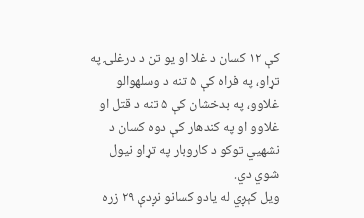کې ۱۲ کسان د غلا او یو تن د درغلۍ په تړاو، په فراه کې ۵ تنه د وسلهوالو غلاوو، په بدخشان کې ۵ تنه د قتل او غلاوو او په کندهار کې دوه کسان د نشهيي توکو د کاروبار په تړاو نیول شوي دي.
ویل کېږي له یادو کسانو نږدې ۲۹ زره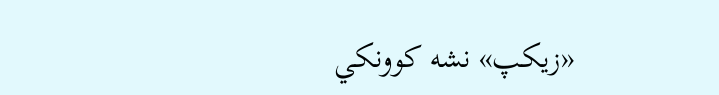«زیکپ» نشه کوونکي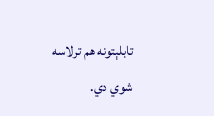تابلېتونه هم ترلاسه شوي دي.